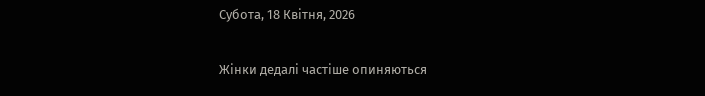Субота, 18 Квітня, 2026

Жінки дедалі частіше опиняються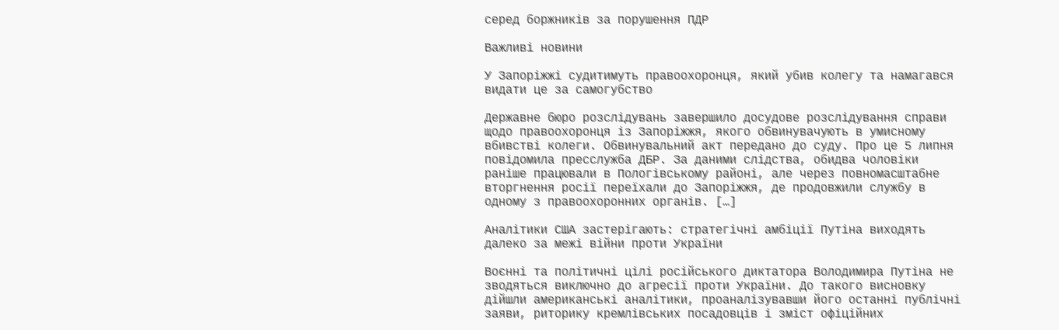серед боржників за порушення ПДР

Важливі новини

У Запоріжжі судитимуть правоохоронця, який убив колегу та намагався видати це за самогубство

Державне бюро розслідувань завершило досудове розслідування справи щодо правоохоронця із Запоріжжя, якого обвинувачують в умисному вбивстві колеги. Обвинувальний акт передано до суду. Про це 5 липня повідомила пресслужба ДБР. За даними слідства, обидва чоловіки раніше працювали в Пологівському районі, але через повномасштабне вторгнення росії переїхали до Запоріжжя, де продовжили службу в одному з правоохоронних органів. […]

Аналітики США застерігають: стратегічні амбіції Путіна виходять далеко за межі війни проти України

Воєнні та політичні цілі російського диктатора Володимира Путіна не зводяться виключно до агресії проти України. До такого висновку дійшли американські аналітики, проаналізувавши його останні публічні заяви, риторику кремлівських посадовців і зміст офіційних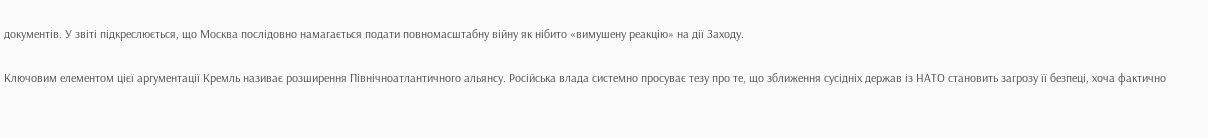документів. У звіті підкреслюється, що Москва послідовно намагається подати повномасштабну війну як нібито «вимушену реакцію» на дії Заходу.

Ключовим елементом цієї аргументації Кремль називає розширення Північноатлантичного альянсу. Російська влада системно просуває тезу про те, що зближення сусідніх держав із НАТО становить загрозу її безпеці, хоча фактично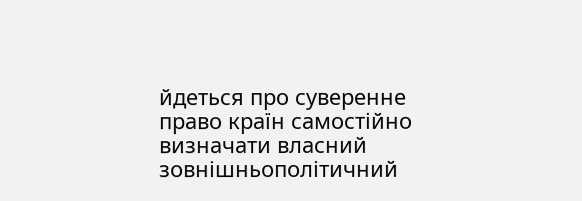йдеться про суверенне право країн самостійно визначати власний зовнішньополітичний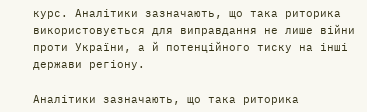курс. Аналітики зазначають, що така риторика використовується для виправдання не лише війни проти України, а й потенційного тиску на інші держави регіону.

Аналітики зазначають, що така риторика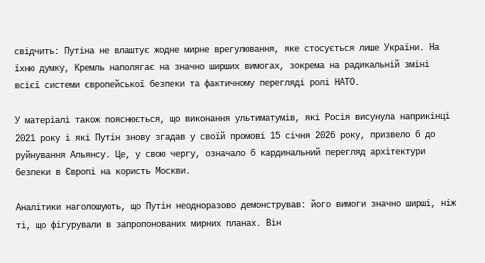свідчить: Путіна не влаштує жодне мирне врегулювання, яке стосується лише України. На їхню думку, Кремль наполягає на значно ширших вимогах, зокрема на радикальній зміні всієї системи європейської безпеки та фактичному перегляді ролі НАТО.

У матеріалі також пояснюється, що виконання ультиматумів, які Росія висунула наприкінці 2021 року і які Путін знову згадав у своїй промові 15 січня 2026 року, призвело б до руйнування Альянсу. Це, у свою чергу, означало б кардинальний перегляд архітектури безпеки в Європі на користь Москви.

Аналітики наголошують, що Путін неодноразово демонстрував: його вимоги значно ширші, ніж ті, що фігурували в запропонованих мирних планах. Він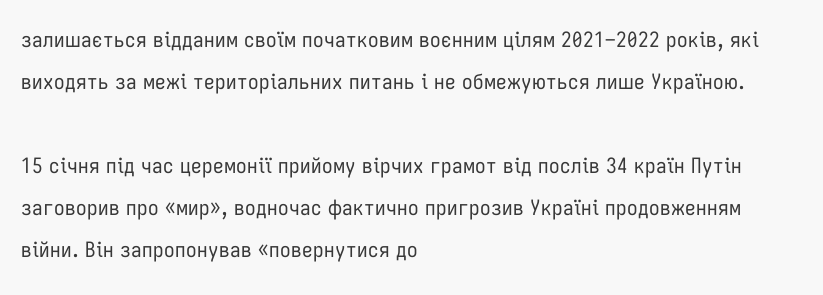залишається відданим своїм початковим воєнним цілям 2021–2022 років, які виходять за межі територіальних питань і не обмежуються лише Україною.

15 січня під час церемонії прийому вірчих грамот від послів 34 країн Путін заговорив про «мир», водночас фактично пригрозив Україні продовженням війни. Він запропонував «повернутися до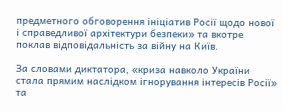предметного обговорення ініціатив Росії щодо нової і справедливої архітектури безпеки» та вкотре поклав відповідальність за війну на Київ.

За словами диктатора, «криза навколо України стала прямим наслідком ігнорування інтересів Росії» та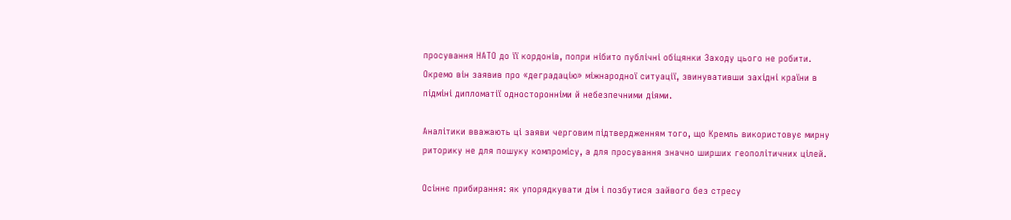просування НАТО до її кордонів, попри нібито публічні обіцянки Заходу цього не робити. Окремо він заявив про «деградацію» міжнародної ситуації, звинувативши західні країни в підміні дипломатії односторонніми й небезпечними діями.

Аналітики вважають ці заяви черговим підтвердженням того, що Кремль використовує мирну риторику не для пошуку компромісу, а для просування значно ширших геополітичних цілей.

Осіннє прибирання: як упорядкувати дім і позбутися зайвого без стресу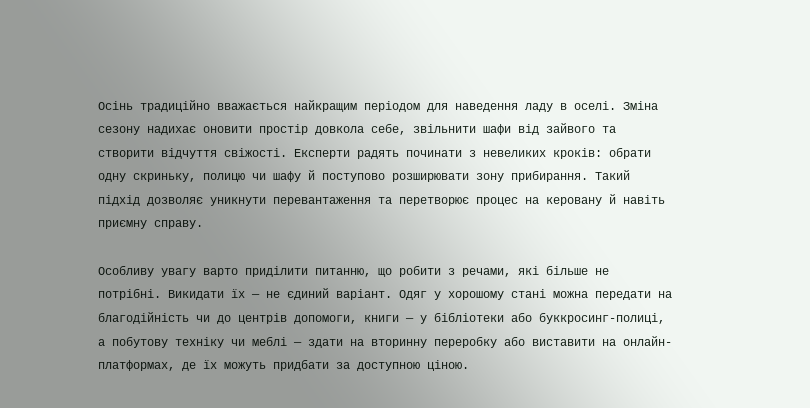Осінь традиційно вважається найкращим періодом для наведення ладу в оселі. Зміна сезону надихає оновити простір довкола себе, звільнити шафи від зайвого та створити відчуття свіжості. Експерти радять починати з невеликих кроків: обрати одну скриньку, полицю чи шафу й поступово розширювати зону прибирання. Такий підхід дозволяє уникнути перевантаження та перетворює процес на керовану й навіть приємну справу.

Особливу увагу варто приділити питанню, що робити з речами, які більше не потрібні. Викидати їх — не єдиний варіант. Одяг у хорошому стані можна передати на благодійність чи до центрів допомоги, книги — у бібліотеки або буккросинг-полиці, а побутову техніку чи меблі — здати на вторинну переробку або виставити на онлайн-платформах, де їх можуть придбати за доступною ціною.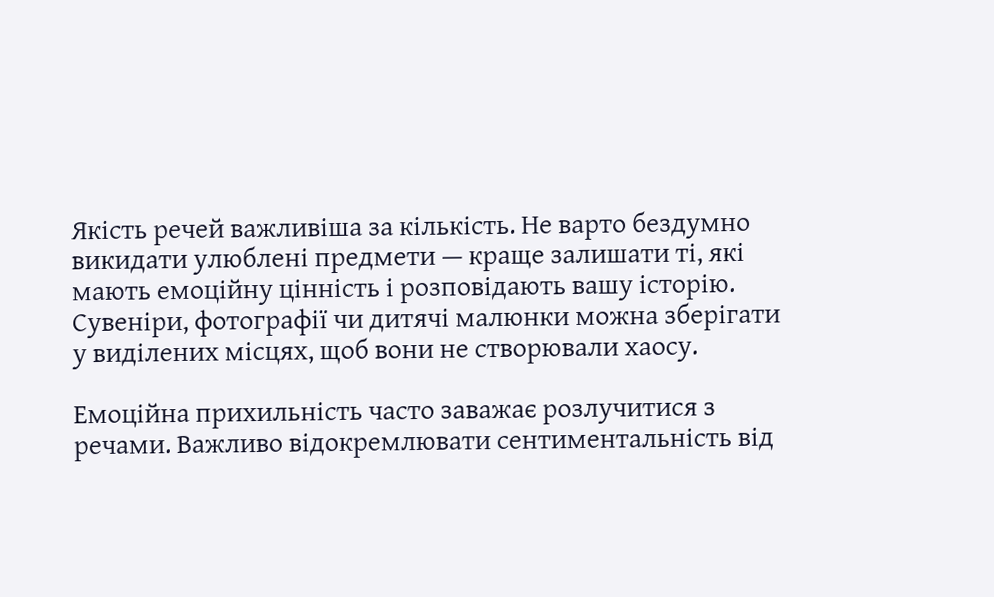Якість речей важливіша за кількість. Не варто бездумно викидати улюблені предмети — краще залишати ті, які мають емоційну цінність і розповідають вашу історію. Сувеніри, фотографії чи дитячі малюнки можна зберігати у виділених місцях, щоб вони не створювали хаосу.

Емоційна прихильність часто заважає розлучитися з речами. Важливо відокремлювати сентиментальність від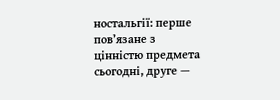ностальгії: перше пов’язане з цінністю предмета сьогодні, друге —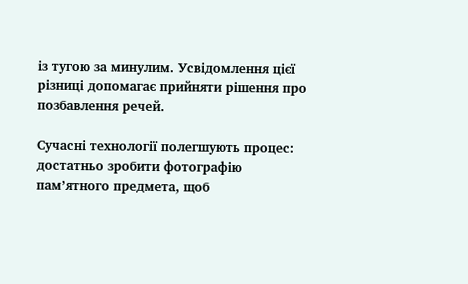із тугою за минулим. Усвідомлення цієї різниці допомагає прийняти рішення про позбавлення речей.

Сучасні технології полегшують процес: достатньо зробити фотографію пам’ятного предмета, щоб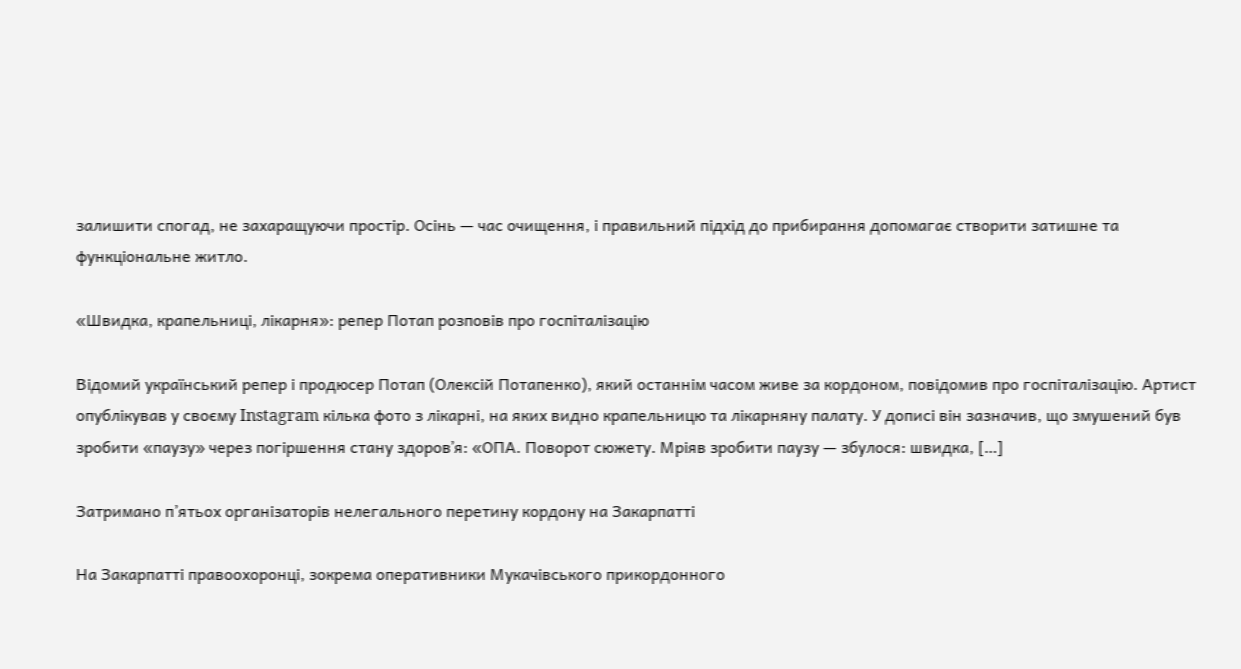залишити спогад, не захаращуючи простір. Осінь — час очищення, і правильний підхід до прибирання допомагає створити затишне та функціональне житло.

«Швидка, крапельниці, лікарня»: репер Потап розповів про госпіталізацію

Відомий український репер і продюсер Потап (Олексій Потапенко), який останнім часом живе за кордоном, повідомив про госпіталізацію. Артист опублікував у своєму Instagram кілька фото з лікарні, на яких видно крапельницю та лікарняну палату. У дописі він зазначив, що змушений був зробити «паузу» через погіршення стану здоровʼя: «ОПА. Поворот сюжету. Мріяв зробити паузу — збулося: швидка, […]

Затримано п’ятьох організаторів нелегального перетину кордону на Закарпатті

На Закарпатті правоохоронці, зокрема оперативники Мукачівського прикордонного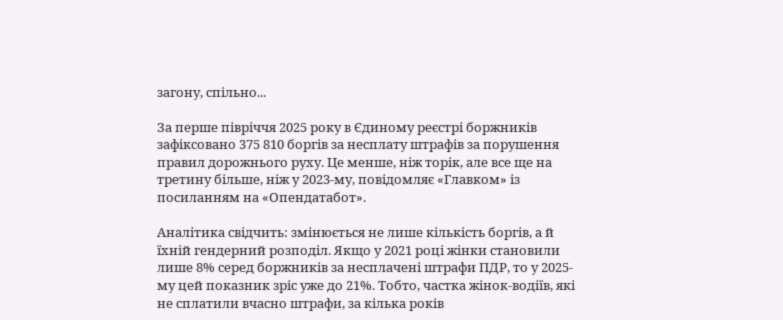загону, спільно...

За перше півріччя 2025 року в Єдиному реєстрі боржників зафіксовано 375 810 боргів за несплату штрафів за порушення правил дорожнього руху. Це менше, ніж торік, але все ще на третину більше, ніж у 2023-му, повідомляє «Главком» із посиланням на «Опендатабот».

Аналітика свідчить: змінюється не лише кількість боргів, а й їхній гендерний розподіл. Якщо у 2021 році жінки становили лише 8% серед боржників за несплачені штрафи ПДР, то у 2025-му цей показник зріс уже до 21%. Тобто, частка жінок-водіїв, які не сплатили вчасно штрафи, за кілька років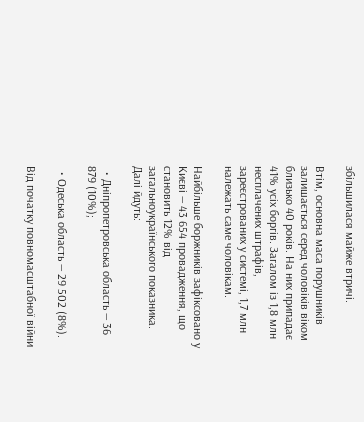збільшилася майже втричі.

Втім, основна маса порушників залишається серед чоловіків віком близько 40 років. На них припадає 41% усіх боргів. Загалом із 1,8 млн несплачених штрафів, зареєстрованих у системі, 1,7 млн належать саме чоловікам.

Найбільше боржників зафіксовано у Києві — 43 654 провадження, що становить 12% від загальноукраїнського показника. Далі йдуть:

  • Дніпропетровська область — 36 879 (10%);

  • Одеська область — 29 502 (8%).

Від початку повномасштабної війни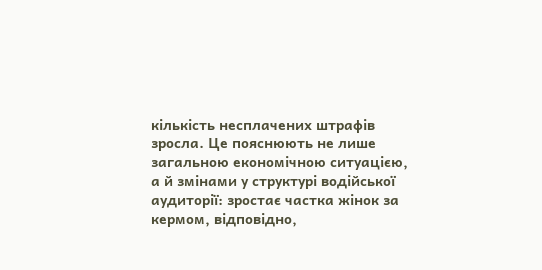кількість несплачених штрафів зросла. Це пояснюють не лише загальною економічною ситуацією, а й змінами у структурі водійської аудиторії: зростає частка жінок за кермом, відповідно,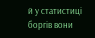й у статистиці боргів вони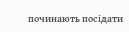починають посідати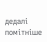дедалі помітніше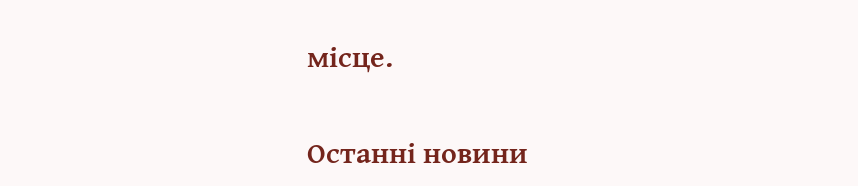місце.

Останні новини